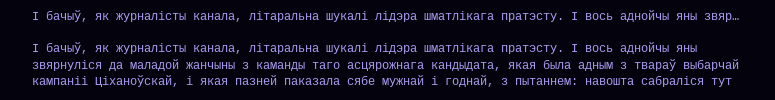І бачыў, як журналісты канала, літаральна шукалі лідэра шматлікага пратэсту. І вось аднойчы яны звяр…

І бачыў, як журналісты канала, літаральна шукалі лідэра шматлікага пратэсту. І вось аднойчы яны звярнуліся да маладой жанчыны з каманды таго асцярожнага кандыдата, якая была адным з твараў выбарчай кампаніі Ціханоўскай, і якая пазней паказала сябе мужнай і годнай, з пытаннем: навошта сабраліся тут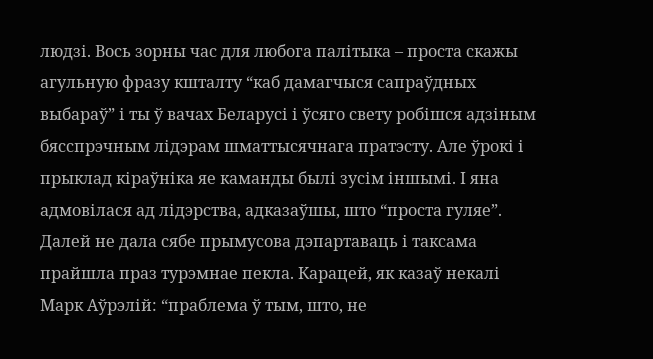людзі. Вось зорны час для любога палітыка – проста скажы агульную фразу кшталту “каб дамагчыся сапраўдных выбараў” і ты ў вачах Беларусі і ўсяго свету робішся адзіным бясспрэчным лідэрам шматтысячнага пратэсту. Але ўрокі і прыклад кіраўніка яе каманды былі зусім іншымі. І яна адмовілася ад лідэрства, адказаўшы, што “проста гуляе”. Далей не дала сябе прымусова дэпартаваць і таксама прайшла праз турэмнае пекла. Карацей, як казаў некалі Марк Аўрэлій: “праблема ў тым, што, не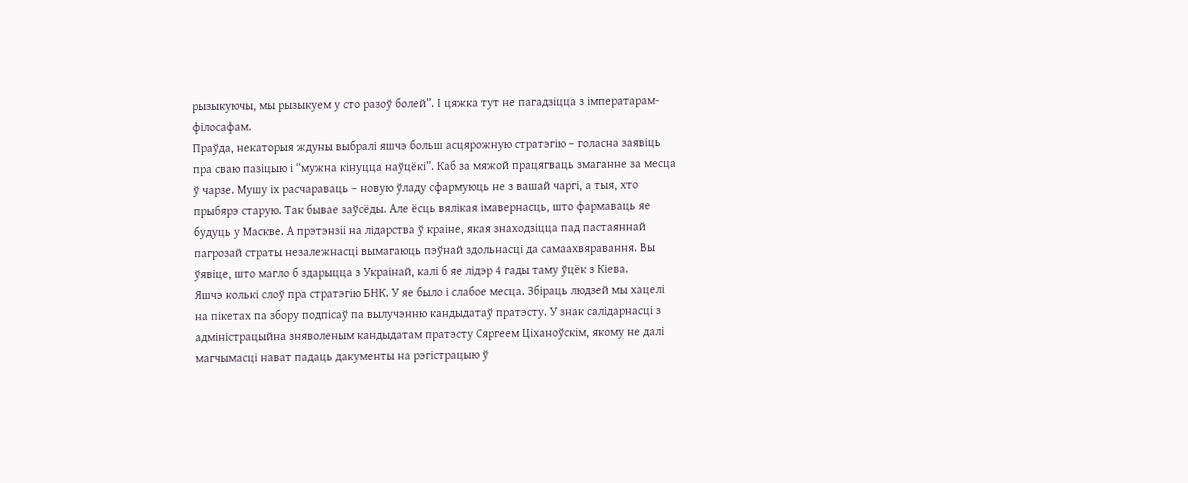рызыкуючы, мы рызыкуем у сто разоў болей”. І цяжка тут не пагадзіцца з імператарам-філосафам.
Праўда, некаторыя ждуны выбралі яшчэ больш асцярожную стратэгію – голасна заявіць пра сваю пазіцыю і “мужна кінуцца наўцёкі”. Каб за мяжой працягваць змаганне за месца ў чарзе. Мушу іх расчараваць – новую ўладу сфармуюць не з вашай чаргі, а тыя, хто прыбярэ старую. Так бывае заўсёды. Але ёсць вялікая імавернасць, што фармаваць яе будуць у Маскве. А прэтэнзіі на лідарства ў краіне, якая знаходзіцца пад пастаяннай пагрозай страты незалежнасці вымагаюць пэўнай здольнасці да самаахвяравання. Вы ўявіце, што магло б здарыцца з Украінай, калі б яе лідэр 4 гады таму ўцёк з Кіева.
Яшчэ колькі слоў пра стратэгію БНК. У яе было і слабое месца. Збіраць людзей мы хацелі на пікетах па збору подпісаў па вылучэнню кандыдатаў пратэсту. У знак салідарнасці з адміністрацыйна зняволеным кандыдатам пратэсту Сяргеем Ціханоўскім, якому не далі магчымасці нават падаць дакументы на рэгістрацыю ў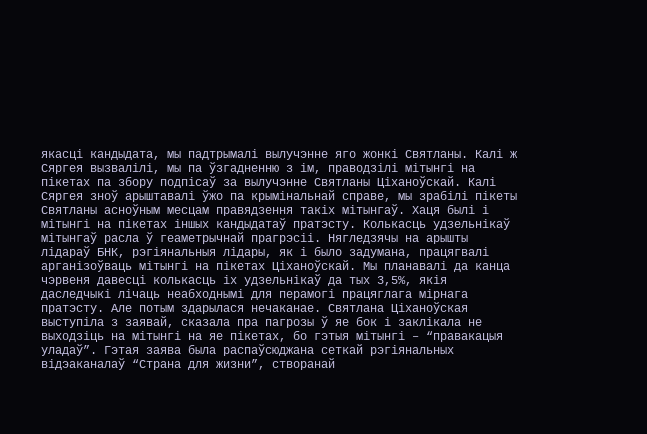якасці кандыдата, мы падтрымалі вылучэнне яго жонкі Святланы. Калі ж Сяргея вызвалілі, мы па ўзгадненню з ім, праводзілі мітынгі на пікетах па збору подпісаў за вылучэнне Святланы Ціханоўскай. Калі Сяргея зноў арыштавалі ўжо па крымінальнай справе, мы зрабілі пікеты Святланы асноўным месцам правядзення такіх мітынгаў. Хаця былі і мітынгі на пікетах іншых кандыдатаў пратэсту. Колькасць удзельнікаў мітынгаў расла ў геаметрычнай прагрэсіі. Нягледзячы на арышты лідараў БНК, рэгіянальныя лідары, як і было задумана, працягвалі арганізоўваць мітынгі на пікетах Ціханоўскай. Мы планавалі да канца чэрвеня давесці колькасць іх удзельнікаў да тых 3,5%, якія даследчыкі лічаць неабходнымі для перамогі працяглага мірнага пратэсту. Але потым здарылася нечаканае. Святлана Ціханоўская выступіла з заявай, сказала пра пагрозы ў яе бок і заклікала не выходзіць на мітынгі на яе пікетах, бо гэтыя мітынгі – “правакацыя уладаў”. Гэтая заява была распаўсюджана сеткай рэгіянальных відэаканалаў “Страна для жизни”, створанай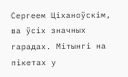Сергеем Ціханоўскім, ва ўсіх значных гарадах. Мітынгі на пікетах у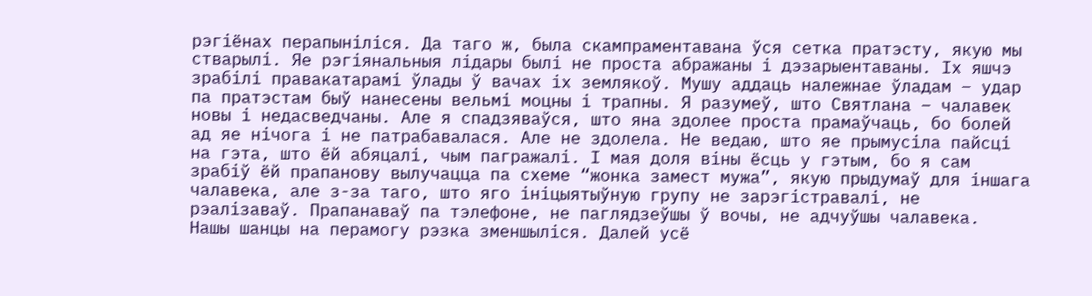рэгіёнах перапыніліся. Да таго ж, была скампраментавана ўся сетка пратэсту, якую мы стварылі. Яе рэгіянальныя лідары былі не проста абражаны і дэзарыентаваны. Іх яшчэ зрабілі правакатарамі ўлады ў вачах іх землякоў. Мушу аддаць належнае ўладам – удар па пратэстам быў нанесены вельмі моцны і трапны. Я разумеў, што Святлана – чалавек новы і недасведчаны. Але я спадзяваўся, што яна здолее проста прамаўчаць, бо болей ад яе нічога і не патрабавалася. Але не здолела. Не ведаю, што яе прымусіла пайсці на гэта, што ёй абяцалі, чым пагражалі. І мая доля віны ёсць у гэтым, бо я сам зрабіў ёй прапанову вылучацца па схеме “жонка замест мужа”, якую прыдумаў для іншага чалавека, але з-за таго, што яго ініцыятыўную групу не зарэгістравалі, не рэалізаваў. Прапанаваў па тэлефоне, не паглядзеўшы ў вочы, не адчуўшы чалавека.
Нашы шанцы на перамогу рэзка зменшыліся. Далей усё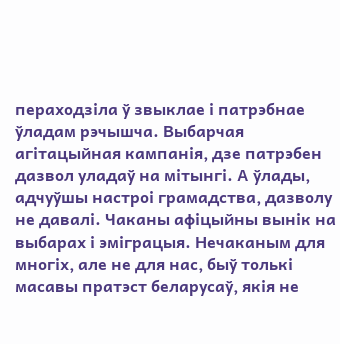пераходзіла ў звыклае і патрэбнае ўладам рэчышча. Выбарчая агітацыйная кампанія, дзе патрэбен дазвол уладаў на мітынгі. А ўлады, адчуўшы настроі грамадства, дазволу не давалі. Чаканы афіцыйны вынік на выбарах і эміграцыя. Нечаканым для многіх, але не для нас, быў толькі масавы пратэст беларусаў, якія не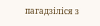пагадзіліся з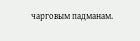чарговым падманам.